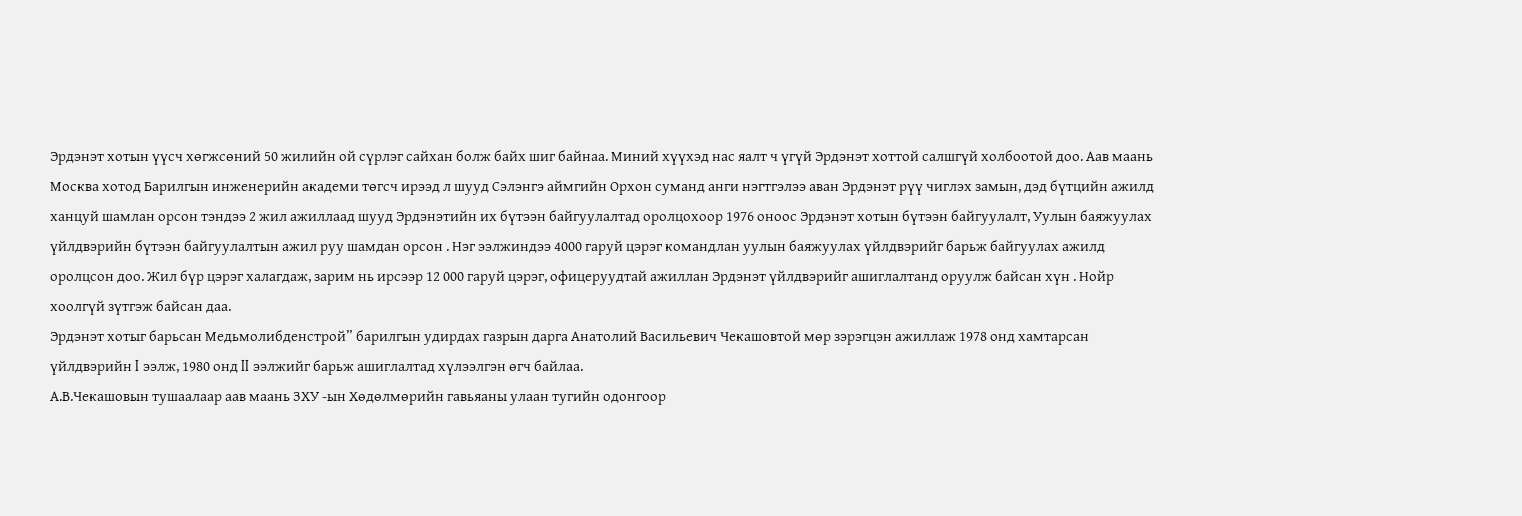Эрдэнэт хотын үүсч хөгжсөний 50 жилийн ой сүрлэг сайхан болж байх шиг байнаа. Миний хүүхэд нас яалт ч үгүй Эрдэнэт хоттой салшгүй холбоотой доо. Аав маань Москва хотод Барилгын инженерийн академи төгсч ирээд л шууд Сэлэнгэ аймгийн Орхон суманд анги нэгтгэлээ аван Эрдэнэт рүү чиглэх замын, дэд бүтцийн ажилд ханцуй шамлан орсон тэндээ 2 жил ажиллаад шууд Эрдэнэтийн их бүтээн байгуулалтад оролцохоор 1976 оноос Эрдэнэт хотын бүтээн байгуулалт, Уулын баяжуулах үйлдвэрийн бүтээн байгуулалтын ажил руу шамдан орсон . Нэг ээлжиндээ 4000 гаруй цэрэг командлан уулын баяжуулах үйлдвэрийг барьж байгуулах ажилд оролцсон доо. Жил бүр цэрэг халагдаж, зарим нь ирсээр 12 000 гаруй цэрэг, офицеруудтай ажиллан Эрдэнэт үйлдвэрийг ашиглалтанд оруулж байсан хүн . Нойр хоолгүй зүтгэж байсан даа.
Эрдэнэт хотыг барьсан Медьмолибденстрой” барилгын удирдах газрын дарга Анатолий Васильевич Чекашовтой мөр зэрэгцэн ажиллаж 1978 онд хамтарсан үйлдвэрийн I ээлж, 1980 онд II ээлжийг барьж ашиглалтад хүлээлгэн өгч байлаа.
А.В.Чекашовын тушаалаар аав маань ЗХУ -ын Хөдөлмөрийн гавьяаны улаан тугийн одонгоор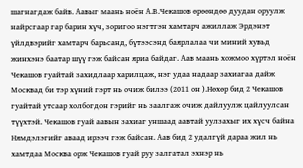шагнагдаж байв. Аавыг маань ноён А.В.Чекашов өрөөндөө дуудан оруулж найрсгаар гар барин хүч, зоригоо нэгтгэн хамтарч ажиллаж Эрдэнэт үйлдвэрийг хамтарч барьсанд, бүтээсэнд баярлалаа чи миний хувьд жинхэнэ баатар шүү гэж байсан яриа байдаг. Аав маань хожмоо хүртэл ноён Чекашов гуайтай захидлаар харилцаж, нэг удаа надаар захиагаа дайж Москвад би тэр хүний гэрт нь очиж билээ (2011 он ).Нөхөр бид 2 Чекашов гуайтай утсаар холбогдон гэрийг нь заалгаж очиж дайлуулж цайлуулсан түүхтэй. Чекашов гуай аавын захиаг уншаад аавтай уулзахыг их хүсч байна Нямдэлэгийг аваад ирээч гэж байсан. Аав бид 2 удалгүй дараа жил нь хамтдаа Москва орж Чекашов гуай руу залгатал эхнэр нь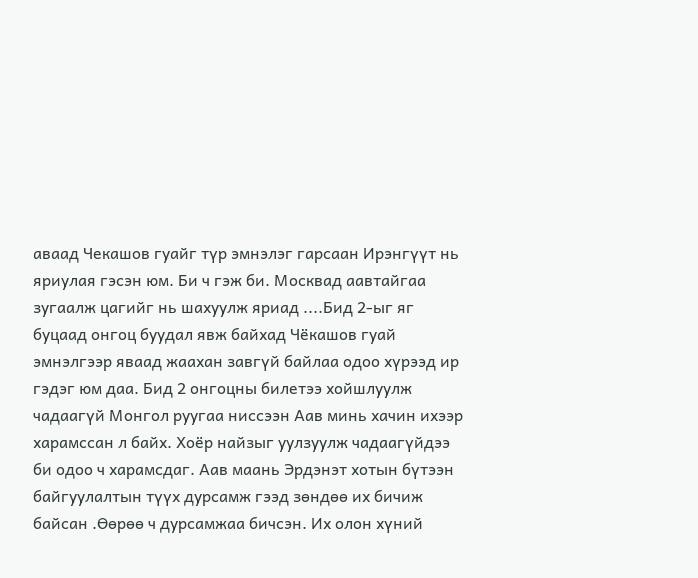аваад Чекашов гуайг түр эмнэлэг гарсаан Ирэнгүүт нь яриулая гэсэн юм. Би ч гэж би. Москвад аавтайгаа зугаалж цагийг нь шахуулж яриад ....Бид 2-ыг яг буцаад онгоц буудал явж байхад Чёкашов гуай эмнэлгээр яваад жаахан завгүй байлаа одоо хүрээд ир гэдэг юм даа. Бид 2 онгоцны билетээ хойшлуулж чадаагүй Монгол руугаа ниссээн Аав минь хачин ихээр харамссан л байх. Хоёр найзыг уулзуулж чадаагүйдээ би одоо ч харамсдаг. Аав маань Эрдэнэт хотын бүтээн байгуулалтын түүх дурсамж гээд зөндөө их бичиж байсан .Өөрөө ч дурсамжаа бичсэн. Их олон хүний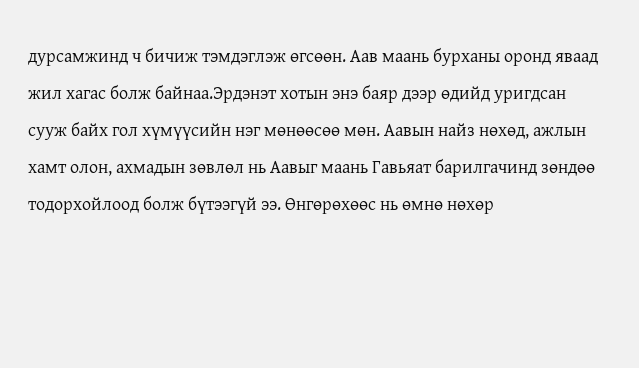дурсамжинд ч бичиж тэмдэглэж өгсөөн. Аав маань бурханы оронд яваад жил хагас болж байнаа.Эрдэнэт хотын энэ баяр дээр өдийд уригдсан сууж байх гол хүмүүсийн нэг мөнөөсөө мөн. Аавын найз нөхөд, ажлын хамт олон, ахмадын зөвлөл нь Аавыг маань Гавьяат барилгачинд зөндөө тодорхойлоод болж бүтээгүй ээ. Өнгөрөхөөс нь өмнө нөхөр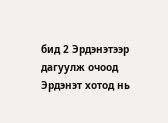бид 2 Эрдэнэтээр дагуулж очоод Эрдэнэт хотод нь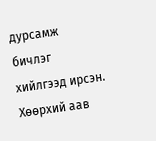дурсамж бичлэг хийлгээд ирсэн. Хөөрхий аав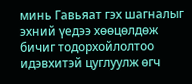минь Гавьяат гэх шагналыг эхний үедээ хөөцөлдөж бичиг тодорхойлолтоо идэвхитэй цуглуулж өгч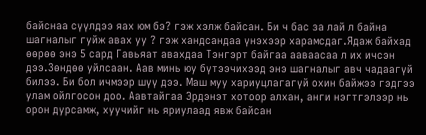байснаа сүүлдээ яах юм бэ? гэж хэлж байсан. Би ч бас за лай л байна шагналыг гуйж авах уу ? гэж хандсандаа үнэхээр харамсдаг.Ядаж байхад өөрөө энэ 5 сард Гавьяат авахдаа Тэнгэрт байгаа ааваасаа л их ичсэн дээ.Зөндөө уйлсаан. Аав минь юу бүтээчихээд энэ шагналыг авч чадаагүй билээ. Би бол ичмээр шүү дээ. Маш муу хариуцлагагүй охин байжээ гэдгээ улам ойлгосон доо. Аавтайгаа Эрдэнэт хотоор алхан, анги нэгтгэлээр нь орон дурсамж, хуучийг нь яриулаад явж байсан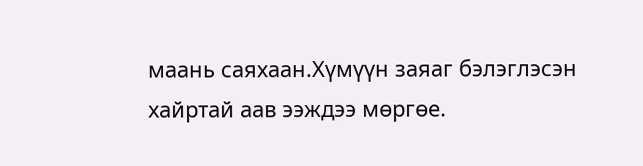маань саяхаан.Хүмүүн заяаг бэлэглэсэн хайртай аав ээждээ мөргөе.